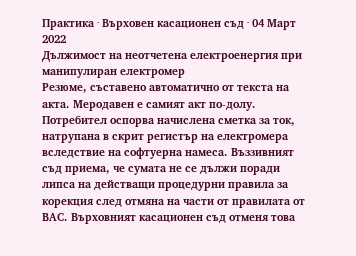Практика · Върховен касационен съд · 04 Март 2022
Дължимост на неотчетена електроенергия при манипулиран електромер
Резюме, съставено автоматично от текста на акта. Меродавен е самият акт по-долу.
Потребител оспорва начислена сметка за ток, натрупана в скрит регистър на електромера вследствие на софтуерна намеса. Въззивният съд приема, че сумата не се дължи поради липса на действащи процедурни правила за корекция след отмяна на части от правилата от ВАС. Върховният касационен съд отменя това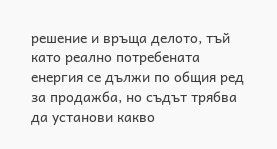решение и връща делото, тъй като реално потребената енергия се дължи по общия ред за продажба, но съдът трябва да установи какво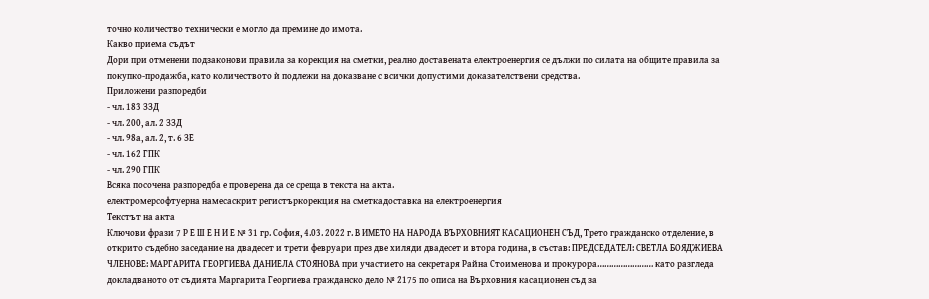точно количество технически е могло да премине до имота.
Какво приема съдът
Дори при отменени подзаконови правила за корекция на сметки, реално доставената електроенергия се дължи по силата на общите правила за покупко-продажба, като количеството ѝ подлежи на доказване с всички допустими доказателствени средства.
Приложени разпоредби
- чл. 183 ЗЗД
- чл. 200, ал. 2 ЗЗД
- чл. 98а, ал. 2, т. 6 ЗЕ
- чл. 162 ГПК
- чл. 290 ГПК
Всяка посочена разпоредба е проверена да се среща в текста на акта.
електромерсофтуерна намесаскрит регистъркорекция на сметкадоставка на електроенергия
Текстът на акта
Ключови фрази 7 Р Е Ш Е Н И Е № 31 гр. София, 4.03. 2022 г. В ИМЕТО НА НАРОДА ВЪРХОВНИЯТ КАСАЦИОНЕН СЪД, Трето гражданско отделение, в открито съдебно заседание на двадесет и трети февруари през две хиляди двадесет и втора година, в състав: ПРЕДСЕДАТЕЛ: СВЕТЛА БОЯДЖИЕВА ЧЛЕНОВЕ: МАРГАРИТА ГЕОРГИЕВА ДАНИЕЛА СТОЯНОВА при участието на секретаря Райна Стоименова и прокурора…………………… като разгледа докладваното от съдията Маргарита Георгиева гражданско дело № 2175 по описа на Върховния касационен съд за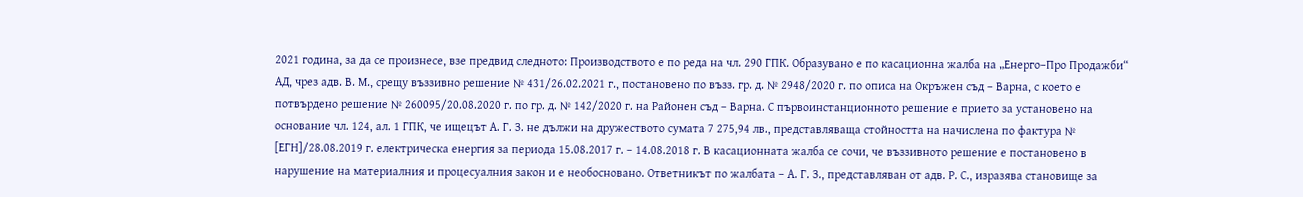2021 година, за да се произнесе, взе предвид следното: Производството е по реда на чл. 290 ГПК. Образувано е по касационна жалба на „Енерго–Про Продажби“ АД, чрез адв. В. М., срещу въззивно решение № 431/26.02.2021 г., постановено по възз. гр. д. № 2948/2020 г. по описа на Окръжен съд – Варна, с което е потвърдено решение № 260095/20.08.2020 г. по гр. д. № 142/2020 г. на Районен съд – Варна. С първоинстанционното решение е прието за установено на основание чл. 124, ал. 1 ГПК, че ищецът А. Г. З. не дължи на дружеството сумата 7 275,94 лв., представляваща стойността на начислена по фактура № [ЕГН]/28.08.2019 г. електрическа енергия за периода 15.08.2017 г. – 14.08.2018 г. В касационната жалба се сочи, че въззивното решение е постановено в нарушение на материалния и процесуалния закон и е необосновано. Ответникът по жалбата – А. Г. З., представляван от адв. Р. С., изразява становище за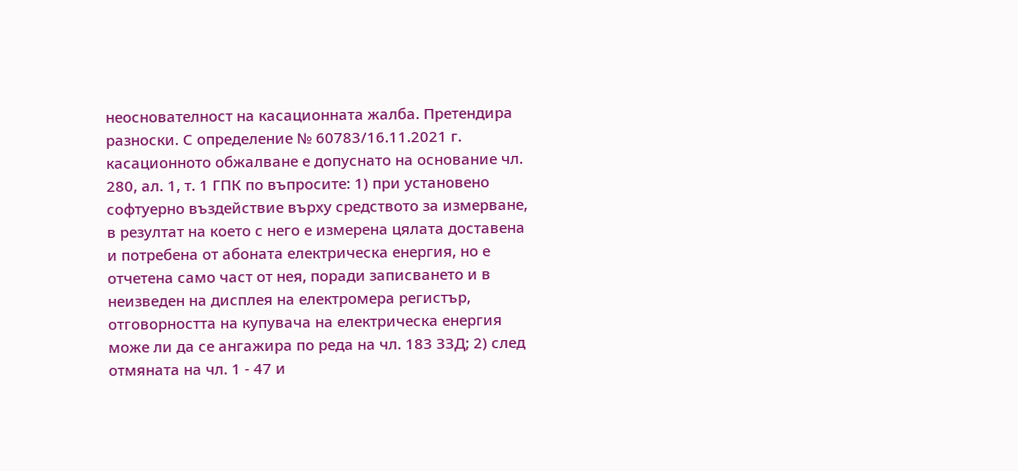неоснователност на касационната жалба. Претендира разноски. С определение № 60783/16.11.2021 г. касационното обжалване е допуснато на основание чл. 280, ал. 1, т. 1 ГПК по въпросите: 1) при установено софтуерно въздействие върху средството за измерване, в резултат на което с него е измерена цялата доставена и потребена от абоната електрическа енергия, но е отчетена само част от нея, поради записването и в неизведен на дисплея на електромера регистър, отговорността на купувача на електрическа енергия може ли да се ангажира по реда на чл. 183 ЗЗД; 2) след отмяната на чл. 1 - 47 и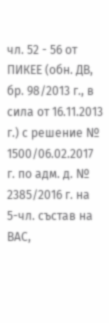чл. 52 - 56 от ПИКЕЕ (обн. ДВ, бр. 98/2013 г., в сила от 16.11.2013 г.) с решение № 1500/06.02.2017 г. по адм. д. № 2385/2016 г. на 5-чл. състав на ВАС,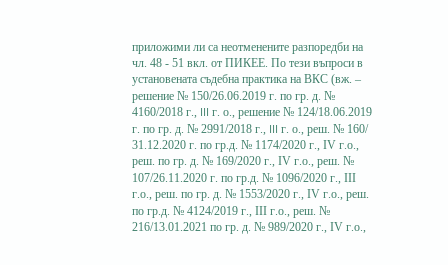приложими ли са неотменените разпоредби на чл. 48 - 51 вкл. от ПИКЕЕ. По тези въпроси в установената съдебна практика на ВКС (вж. – решение № 150/26.06.2019 г. по гр. д. № 4160/2018 г., III г. о., решение № 124/18.06.2019 г. по гр. д. № 2991/2018 г., III г. о., реш. № 160/ 31.12.2020 г. по гр.д. № 1174/2020 г., ІV г.о., реш. по гр. д. № 169/2020 г., ІV г.о., реш. № 107/26.11.2020 г. по гр.д. № 1096/2020 г., ІІІ г.о., реш. по гр. д. № 1553/2020 г., ІV г.о., реш. по гр.д. № 4124/2019 г., ІІІ г.о., реш. № 216/13.01.2021 по гр. д. № 989/2020 г., ІV г.о.,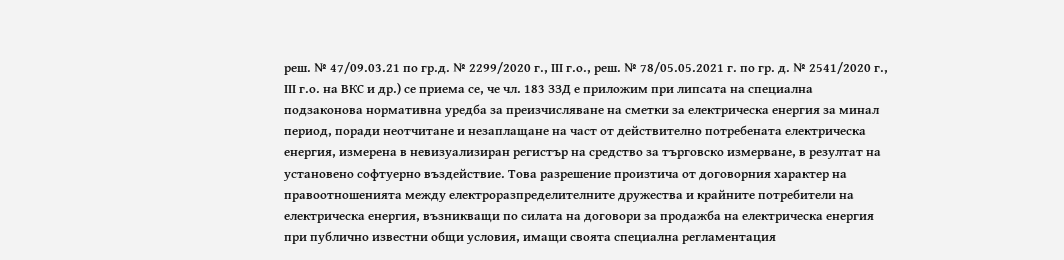реш. № 47/09.03.21 по гр.д. № 2299/2020 г., ІІІ г.о., реш. № 78/05.05.2021 г. по гр. д. № 2541/2020 г., ІІІ г.о. на ВКС и др.) се приема се, че чл. 183 ЗЗД е приложим при липсата на специална подзаконова нормативна уредба за преизчисляване на сметки за електрическа енергия за минал период, поради неотчитане и незаплащане на част от действително потребената електрическа енергия, измерена в невизуализиран регистър на средство за търговско измерване, в резултат на установено софтуерно въздействие. Това разрешение произтича от договорния характер на правоотношенията между електроразпределителните дружества и крайните потребители на електрическа енергия, възникващи по силата на договори за продажба на електрическа енергия при публично известни общи условия, имащи своята специална регламентация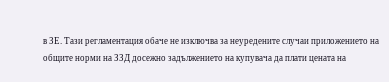в ЗЕ. Тази регламентация обаче не изключва за неуредените случаи приложението на общите норми на ЗЗД досежно задължението на купувача да плати цената на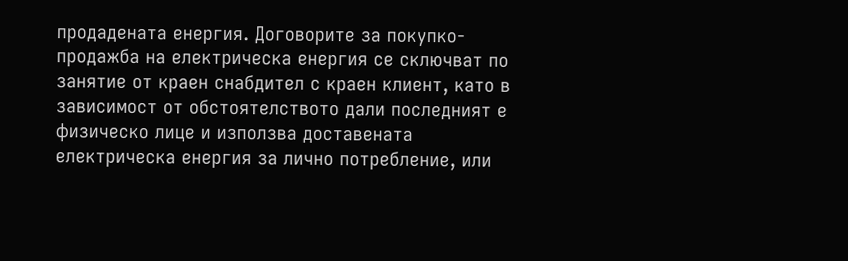продадената енергия. Договорите за покупко-продажба на електрическа енергия се сключват по занятие от краен снабдител с краен клиент, като в зависимост от обстоятелството дали последният е физическо лице и използва доставената електрическа енергия за лично потребление, или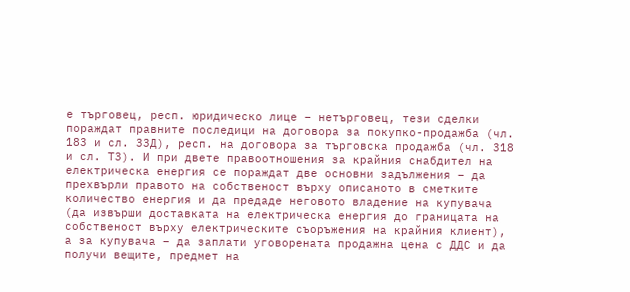е търговец, респ. юридическо лице – нетърговец, тези сделки пораждат правните последици на договора за покупко-продажба (чл. 183 и сл. ЗЗД), респ. на договора за търговска продажба (чл. 318 и сл. ТЗ). И при двете правоотношения за крайния снабдител на електрическа енергия се пораждат две основни задължения – да прехвърли правото на собственост върху описаното в сметките количество енергия и да предаде неговото владение на купувача (да извърши доставката на електрическа енергия до границата на собственост върху електрическите съоръжения на крайния клиент), а за купувача – да заплати уговорената продажна цена с ДДС и да получи вещите, предмет на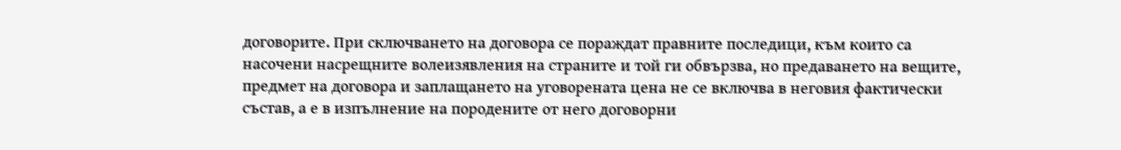договорите. При сключването на договора се пораждат правните последици, към които са насочени насрещните волеизявления на страните и той ги обвързва, но предаването на вещите, предмет на договора и заплащането на уговорената цена не се включва в неговия фактически състав, а е в изпълнение на породените от него договорни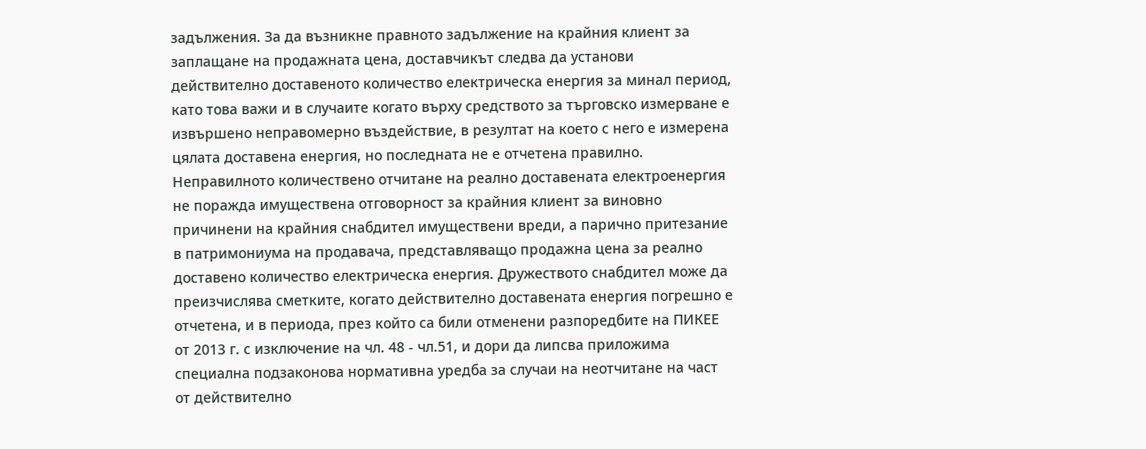задължения. За да възникне правното задължение на крайния клиент за заплащане на продажната цена, доставчикът следва да установи действително доставеното количество електрическа енергия за минал период, като това важи и в случаите когато върху средството за търговско измерване е извършено неправомерно въздействие, в резултат на което с него е измерена цялата доставена енергия, но последната не е отчетена правилно. Неправилното количествено отчитане на реално доставената електроенергия не поражда имуществена отговорност за крайния клиент за виновно причинени на крайния снабдител имуществени вреди, а парично притезание в патримониума на продавача, представляващо продажна цена за реално доставено количество електрическа енергия. Дружеството снабдител може да преизчислява сметките, когато действително доставената енергия погрешно е отчетена, и в периода, през който са били отменени разпоредбите на ПИКЕЕ от 2013 г. с изключение на чл. 48 - чл.51, и дори да липсва приложима специална подзаконова нормативна уредба за случаи на неотчитане на част от действително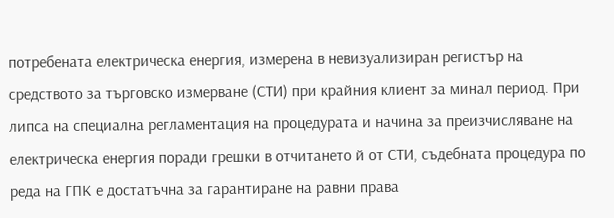потребената електрическа енергия, измерена в невизуализиран регистър на средството за търговско измерване (СТИ) при крайния клиент за минал период. При липса на специална регламентация на процедурата и начина за преизчисляване на електрическа енергия поради грешки в отчитането й от СТИ, съдебната процедура по реда на ГПК е достатъчна за гарантиране на равни права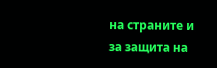на страните и за защита на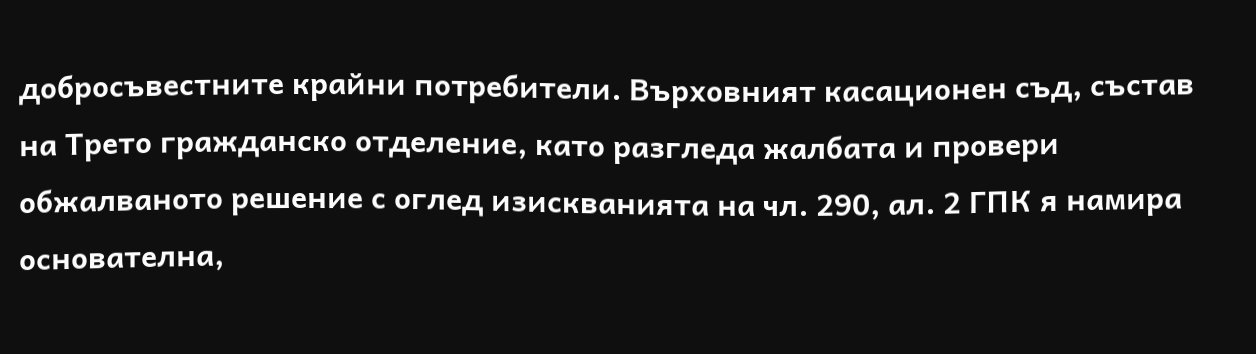добросъвестните крайни потребители. Върховният касационен съд, състав на Трето гражданско отделение, като разгледа жалбата и провери обжалваното решение с оглед изискванията на чл. 290, ал. 2 ГПК я намира основателна,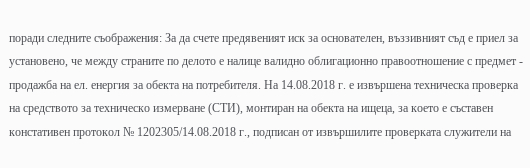поради следните съображения: За да счете предявеният иск за основателен, въззивният съд е приел за установено, че между страните по делото е налице валидно облигационно правоотношение с предмет - продажба на ел. енергия за обекта на потребителя. На 14.08.2018 г. е извършена техническа проверка на средството за техническо измерване (СТИ), монтиран на обекта на ищеца, за което е съставен констативен протокол № 1202305/14.08.2018 г., подписан от извършилите проверката служители на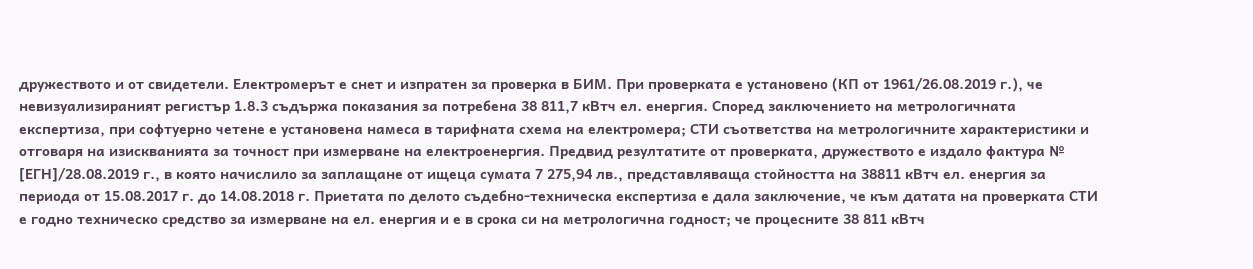дружеството и от свидетели. Електромерът е снет и изпратен за проверка в БИМ. При проверката е установено (КП от 1961/26.08.2019 г.), че невизуализираният регистър 1.8.3 съдържа показания за потребена 38 811,7 кВтч ел. енергия. Според заключението на метрологичната експертиза, при софтуерно четене е установена намеса в тарифната схема на електромера; СТИ съответства на метрологичните характеристики и отговаря на изискванията за точност при измерване на електроенергия. Предвид резултатите от проверката, дружеството е издало фактура № [ЕГН]/28.08.2019 г., в която начислило за заплащане от ищеца сумата 7 275,94 лв., представляваща стойността на 38811 кВтч ел. енергия за периода от 15.08.2017 г. до 14.08.2018 г. Приетата по делото съдебно-техническа експертиза е дала заключение, че към датата на проверката СТИ е годно техническо средство за измерване на ел. енергия и е в срока си на метрологична годност; че процесните 38 811 кВтч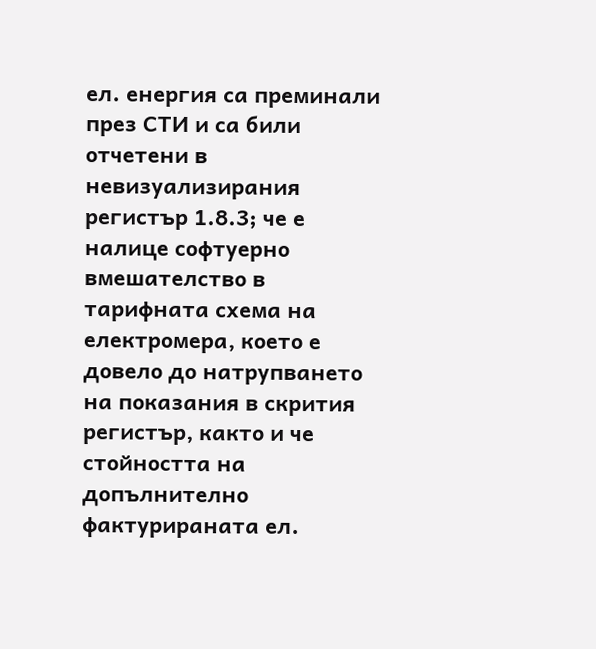ел. енергия са преминали през СТИ и са били отчетени в невизуализирания регистър 1.8.3; че е налице софтуерно вмешателство в тарифната схема на електромера, което е довело до натрупването на показания в скрития регистър, както и че стойността на допълнително фактурираната ел.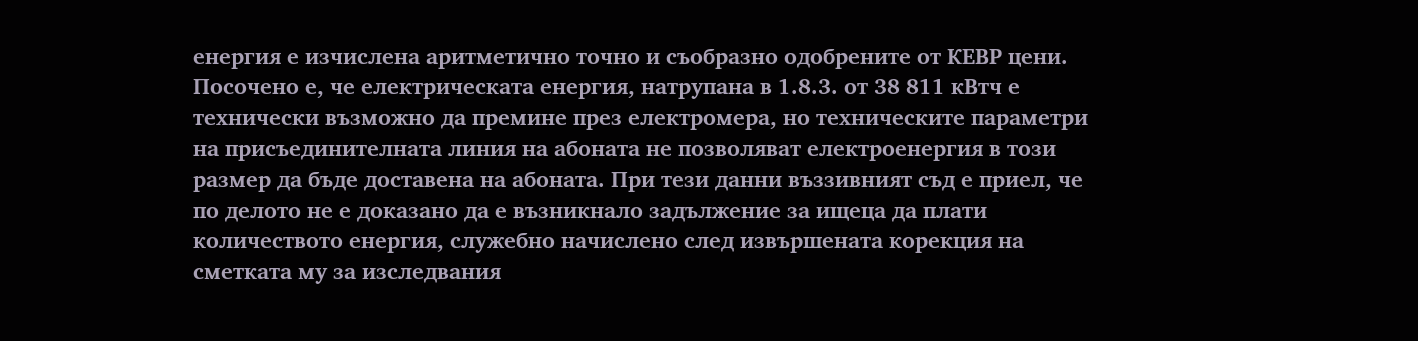енергия е изчислена аритметично точно и съобразно одобрените от КЕВР цени. Посочено е, че електрическата енергия, натрупана в 1.8.3. от 38 811 кВтч е технически възможно да премине през електромера, но техническите параметри на присъединителната линия на абоната не позволяват електроенергия в този размер да бъде доставена на абоната. При тези данни въззивният съд е приел, че по делото не е доказано да е възникнало задължение за ищеца да плати количеството енергия, служебно начислено след извършената корекция на сметката му за изследвания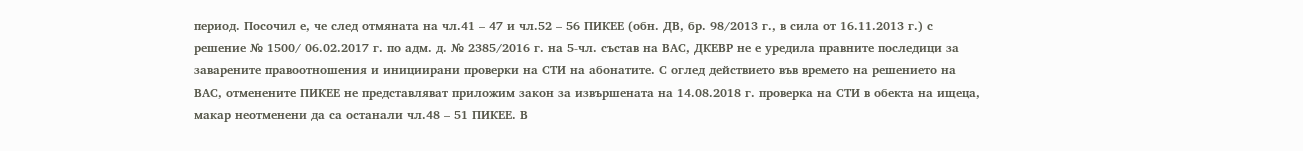период. Посочил е, че след отмяната на чл.41 – 47 и чл.52 – 56 ПИКЕЕ (обн. ДВ, бр. 98/2013 г., в сила от 16.11.2013 г.) с решение № 1500/ 06.02.2017 г. по адм. д. № 2385/2016 г. на 5-чл. състав на ВАС, ДКЕВР не е уредила правните последици за заварените правоотношения и инициирани проверки на СТИ на абонатите. С оглед действието във времето на решението на ВАС, отменените ПИКЕЕ не представляват приложим закон за извършената на 14.08.2018 г. проверка на СТИ в обекта на ищеца, макар неотменени да са останали чл.48 – 51 ПИКЕЕ. В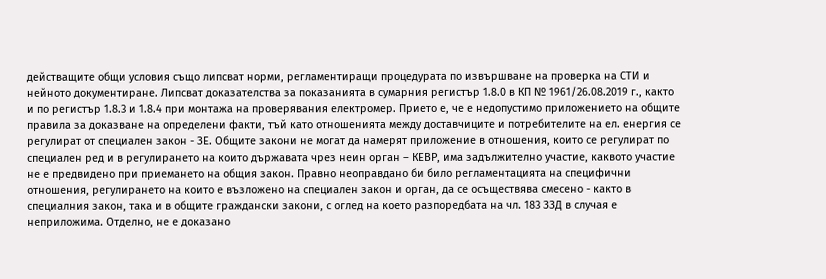действащите общи условия също липсват норми, регламентиращи процедурата по извършване на проверка на СТИ и нейното документиране. Липсват доказателства за показанията в сумарния регистър 1.8.0 в КП № 1961/26.08.2019 г., както и по регистър 1.8.3 и 1.8.4 при монтажа на проверявания електромер. Прието е, че е недопустимо приложението на общите правила за доказване на определени факти, тъй като отношенията между доставчиците и потребителите на ел. енергия се регулират от специален закон - ЗЕ. Общите закони не могат да намерят приложение в отношения, които се регулират по специален ред и в регулирането на които държавата чрез неин орган – КЕВР, има задължително участие, каквото участие не е предвидено при приемането на общия закон. Правно неоправдано би било регламентацията на специфични отношения, регулирането на които е възложено на специален закон и орган, да се осъществява смесено - както в специалния закон, така и в общите граждански закони, с оглед на което разпоредбата на чл. 183 ЗЗД в случая е неприложима. Отделно, не е доказано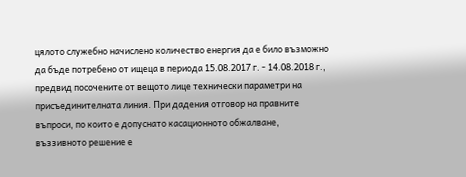цялото служебно начислено количество енергия да е било възможно да бъде потребено от ищеца в периода 15.08.2017 г. - 14.08.2018 г., предвид посочените от вещото лице технически параметри на присъединителната линия. При дадения отговор на правните въпроси, по които е допуснато касационното обжалване, въззивното решение е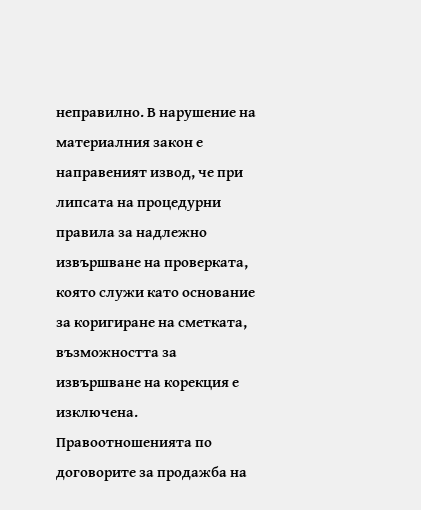неправилно. В нарушение на материалния закон е направеният извод, че при липсата на процедурни правила за надлежно извършване на проверката, която служи като основание за коригиране на сметката, възможността за извършване на корекция е изключена. Правоотношенията по договорите за продажба на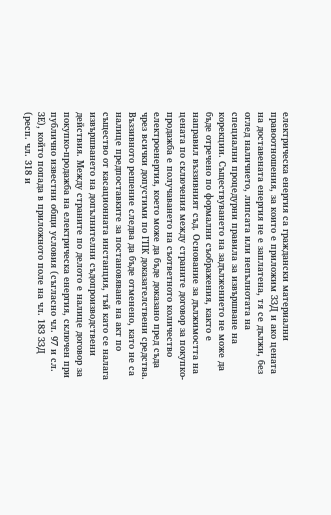електрическа енергия са граждански материални правоотношения, за които е приложим ЗЗД и ако цената на доставената енергия не е заплатена, тя се дължи, без оглед наличието, липсата или непълнотата на специални процедурни правила за извършване на корекции. Съществуването на задължението не може да бъде отречено по формални съображения, както е направил въззивният съд. Основание за дължимостта на цената по сключения между страните договор за покупко-продажба е получаването на съответното количество електроенергия, което може да бъде доказано пред съда чрез всички допустими по ГПК доказателствени средства. Въззивното решение следва да бъде отменено, като не са налице предпоставките за постановяване на акт по същество от касационната инстанция, тъй като се налага извършването на допълнителни съдопроизводствени действия. Между страните по делото е налице договор за покупко-продажба на електрическа енергия, сключен при публично известни общи условия (съгласно чл. 97 и сл. ЗЕ), който попада в приложното поле на чл. 183 ЗЗД (респ. чл. 318 и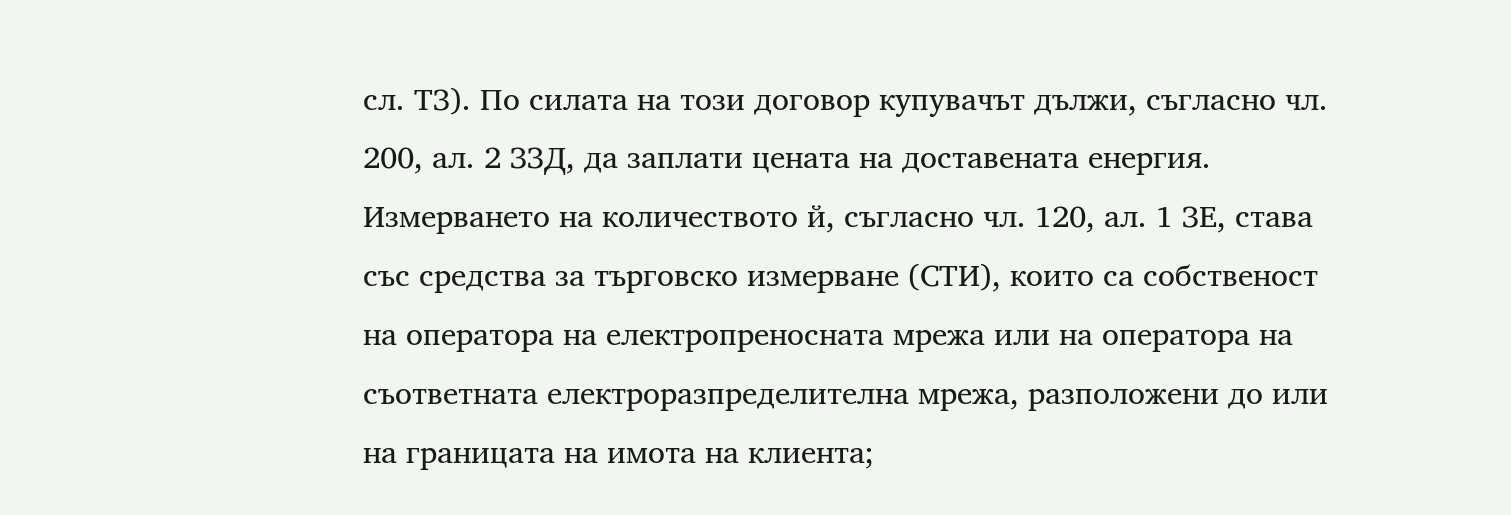сл. ТЗ). По силата на този договор купувачът дължи, съгласно чл. 200, ал. 2 ЗЗД, да заплати цената на доставената енергия. Измерването на количеството й, съгласно чл. 120, ал. 1 ЗЕ, става със средства за търговско измерване (СТИ), които са собственост на оператора на електропреносната мрежа или на оператора на съответната електроразпределителна мрежа, разположени до или на границата на имота на клиента;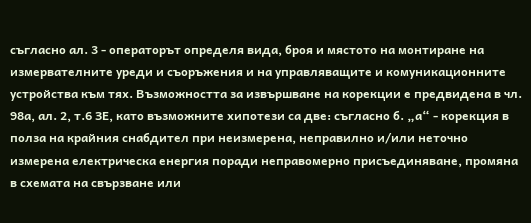съгласно ал. 3 - операторът определя вида, броя и мястото на монтиране на измервателните уреди и съоръжения и на управляващите и комуникационните устройства към тях. Възможността за извършване на корекции е предвидена в чл. 98а, ал. 2, т.6 ЗЕ, като възможните хипотези са две: съгласно б. „а“ - корекция в полза на крайния снабдител при неизмерена, неправилно и/или неточно измерена електрическа енергия поради неправомерно присъединяване, промяна в схемата на свързване или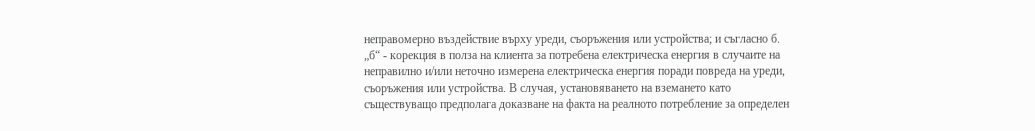неправомерно въздействие върху уреди, съоръжения или устройства; и съгласно б. „б“ - корекция в полза на клиента за потребена електрическа енергия в случаите на неправилно и/или неточно измерена електрическа енергия поради повреда на уреди, съоръжения или устройства. В случая, установяването на вземането като съществуващо предполага доказване на факта на реалното потребление за определен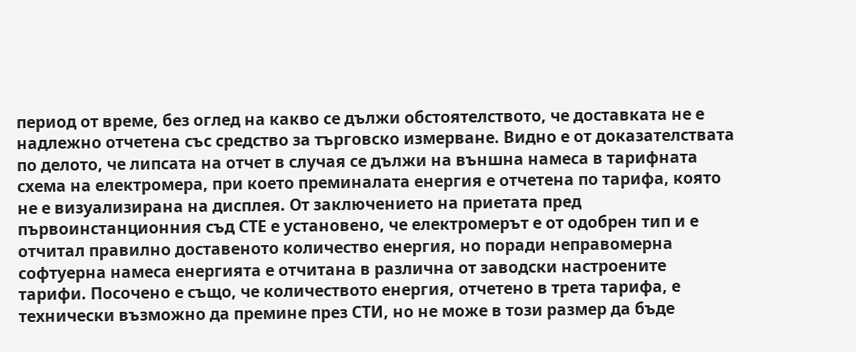период от време, без оглед на какво се дължи обстоятелството, че доставката не е надлежно отчетена със средство за търговско измерване. Видно е от доказателствата по делото, че липсата на отчет в случая се дължи на външна намеса в тарифната схема на електромера, при което преминалата енергия е отчетена по тарифа, която не е визуализирана на дисплея. От заключението на приетата пред първоинстанционния съд СТЕ е установено, че електромерът е от одобрен тип и е отчитал правилно доставеното количество енергия, но поради неправомерна софтуерна намеса енергията е отчитана в различна от заводски настроените тарифи. Посочено е също, че количеството енергия, отчетено в трета тарифа, е технически възможно да премине през СТИ, но не може в този размер да бъде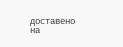доставено на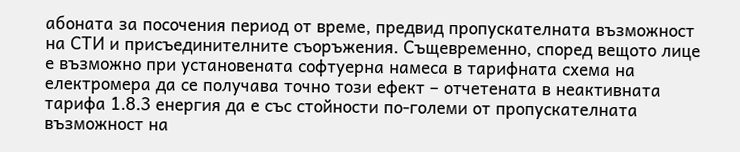абоната за посочения период от време, предвид пропускателната възможност на СТИ и присъединителните съоръжения. Същевременно, според вещото лице е възможно при установената софтуерна намеса в тарифната схема на електромера да се получава точно този ефект – отчетената в неактивната тарифа 1.8.3 енергия да е със стойности по-големи от пропускателната възможност на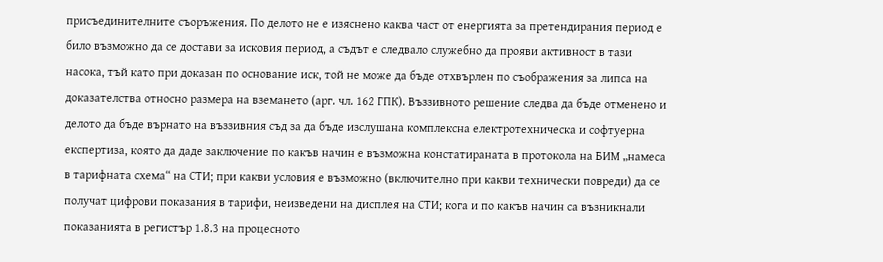присъединителните съоръжения. По делото не е изяснено каква част от енергията за претендирания период е било възможно да се достави за исковия период, а съдът е следвало служебно да прояви активност в тази насока, тъй като при доказан по основание иск, той не може да бъде отхвърлен по съображения за липса на доказателства относно размера на вземането (арг. чл. 162 ГПК). Въззивното решение следва да бъде отменено и делото да бъде върнато на въззивния съд за да бъде изслушана комплексна електротехническа и софтуерна експертиза, която да даде заключение по какъв начин е възможна констатираната в протокола на БИМ „намеса в тарифната схема“ на СТИ; при какви условия е възможно (включително при какви технически повреди) да се получат цифрови показания в тарифи, неизведени на дисплея на СТИ; кога и по какъв начин са възникнали показанията в регистър 1.8.3 на процесното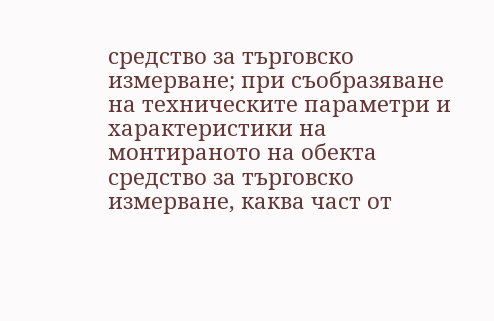средство за търговско измерване; при съобразяване на техническите параметри и характеристики на монтираното на обекта средство за търговско измерване, каква част от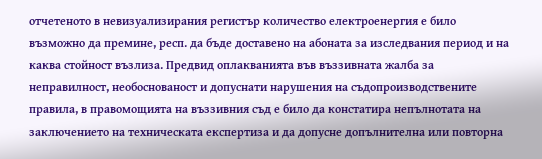отчетеното в невизуализирания регистър количество електроенергия е било възможно да премине, респ. да бъде доставено на абоната за изследвания период и на каква стойност възлиза. Предвид оплакванията във въззивната жалба за неправилност, необоснованост и допуснати нарушения на съдопроизводствените правила, в правомощията на въззивния съд е било да констатира непълнотата на заключението на техническата експертиза и да допусне допълнителна или повторна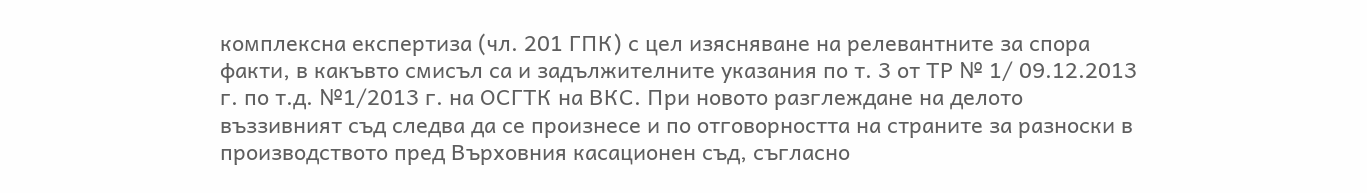комплексна експертиза (чл. 201 ГПК) с цел изясняване на релевантните за спора факти, в какъвто смисъл са и задължителните указания по т. 3 от ТР № 1/ 09.12.2013 г. по т.д. №1/2013 г. на ОСГТК на ВКС. При новото разглеждане на делото въззивният съд следва да се произнесе и по отговорността на страните за разноски в производството пред Върховния касационен съд, съгласно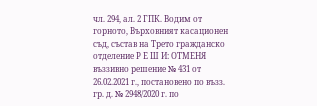чл. 294, ал. 2 ГПК. Водим от горното, Върховният касационен съд, състав на Трето гражданско отделение Р Е Ш И: ОТМЕНЯ въззивно решение № 431 от 26.02.2021 г., постановено по възз. гр. д. № 2948/2020 г. по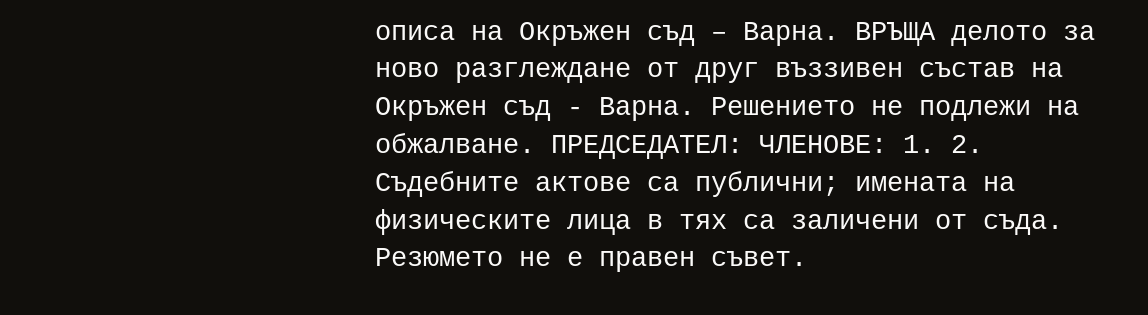описа на Окръжен съд – Варна. ВРЪЩА делото за ново разглеждане от друг въззивен състав на Окръжен съд - Варна. Решението не подлежи на обжалване. ПРЕДСЕДАТЕЛ: ЧЛЕНОВЕ: 1. 2.
Съдебните актове са публични; имената на физическите лица в тях са заличени от съда. Резюмето не е правен съвет.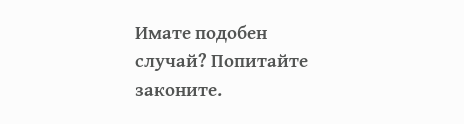Имате подобен случай? Попитайте законите.